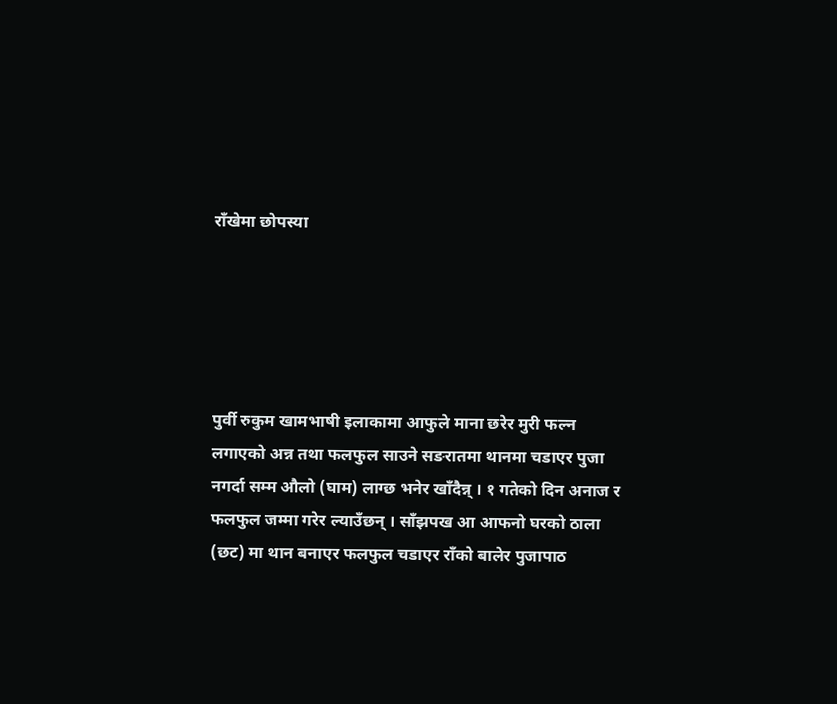राँखेमा छोपस्या





पुर्वी रुकुम खामभाषी इलाकामा आफुले माना छरेर मुरी फल्न लगाएको अन्न तथा फलफुल साउने सङरातमा थानमा चडाएर पुजा नगर्दा सम्म औलो (घाम) लाग्छ भनेर खाँदैन्न् । १ गतेको दिन अनाज र फलफुल जम्मा गरेर ल्याउँछन् । साँझपख आ आफनो घरको ठाला (छट) मा थान बनाएर फलफुल चडाएर राँको बालेर पुजापाठ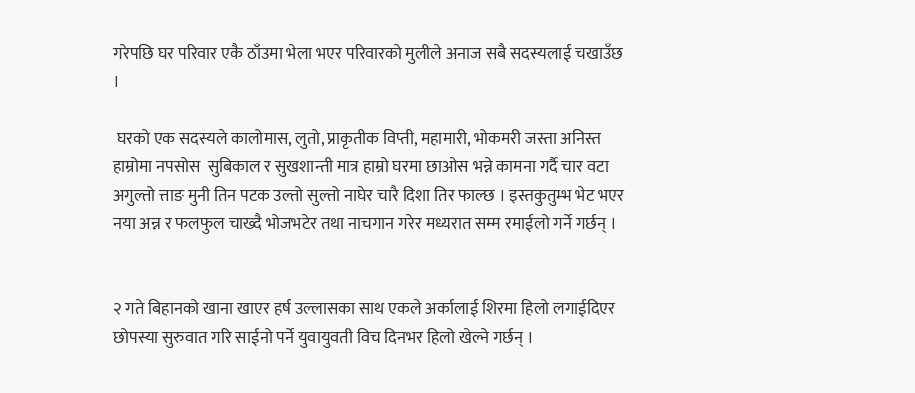गरेपछि घर परिवार एकै ठाँउमा भेला भएर परिवारको मुलीले अनाज सबै सदस्यलाई चखाउँछ ।

 घरको एक सदस्यले कालोमास, लुतो, प्राकृतीक विप्ती, महामारी, भोकमरी जस्ता अनिस्त हाम्रोमा नपसोस  सुबिकाल र सुखशान्ती मात्र हाम्रो घरमा छाओस भन्ने कामना गर्दै चार वटा अगुल्तो त्ताङ मुनी तिन पटक उल्तो सुल्तो नाघेर चारै दिशा तिर फाल्छ । इस्तकुतुम्भ भेट भएर नया अन्न र फलफुल चाख्दै भोजभटेर तथा नाचगान गरेर मध्यरात सम्म रमाईलो गर्ने गर्छन् ।


२ गते बिहानको खाना खाएर हर्ष उल्लासका साथ एकले अर्कालाई शिरमा हिलो लगाईदिएर छोपस्या सुरुवात गरि साईनो पर्ने युवायुवती विच दिनभर हिलो खेल्ने गर्छन् ।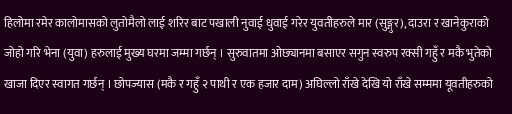हिलोमा रमेर कालोमासको लुतोमैलो लाई शरिर बाट पखाली नुवाई धुवाई गरेर युवतीहरुले मार (सुङ्गुर), दाउरा र खानेकुराको जोहो गरि भेना (युवा) हरुलाई मुख्य घरमा जम्मा गर्छन् । सुरुवातमा ओछ्यानमा बसाएर सगुन स्वरुप रक्सी गहुँ र मकै भुतेको खाजा दिएर स्वागत गर्छन् । छोपज्यास (मकै र गहुँ २ पाथी र एक हजार दाम) अघिल्लो राँखे देखि यो राँखे सम्ममा यूवतीहरुको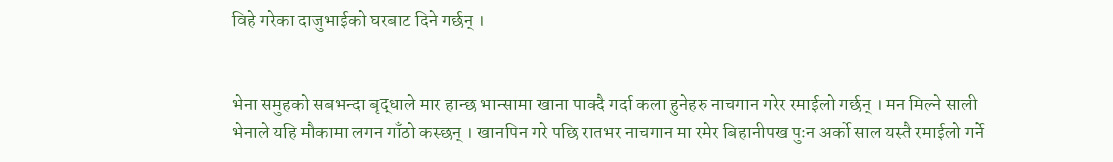विहे गरेका दाजुभाईको घरबाट दिने गर्छन् ।


भेना समुहको सबभन्दा बृद्धाले मार हान्छ भान्सामा खाना पाक्दै गर्दा कला हुनेहरु नाचगान गरेर रमाईलो गर्छन् । मन मिल्ने साली भेनाले यहि मौकामा लगन गाँठो कस्छन् । खानपिन गरे पछि रातभर नाचगान मा रमेर बिहानीपख पुःन अर्को साल यस्तै रमाईलो गर्ने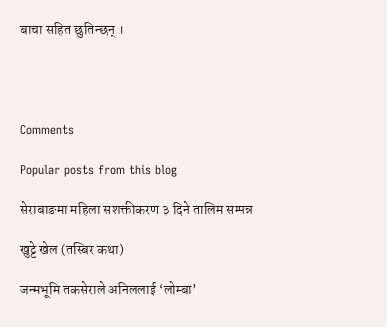बाचा सहित छुतिन्छन् ।




Comments

Popular posts from this blog

सेराबाङमा महिला सशक्तीकरण ३ दिने तालिम सम्पन्न

खुट्टे खेल (तस्बिर कथा)

जन्मभूमि तकसेराले अनिललाई ‘लोम्बा’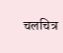चलचित्र